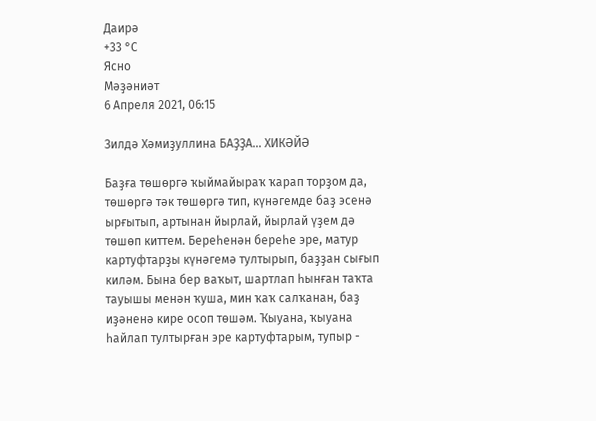Даирә
+33 °С
Ясно
Мәҙәниәт
6 Апреля 2021, 06:15

Зилдә Хәмиҙуллина БАҘҘА... ХИКӘЙӘ

Баҙға төшөргә ҡыймайыраҡ ҡарап торҙом да, төшөргә тәк төшөргә тип, күнәгемде баҙ эсенә ырғытып, артынан йырлай, йырлай үҙем дә төшөп киттем. Береһенән береһе эре, матур картуфтарҙы күнәгемә тултырып, баҙҙан сығып киләм. Бына бер ваҡыт, шартлап һынған таҡта тауышы менән ҡуша, мин ҡаҡ салҡанан, баҙ иҙәненә кире осоп төшәм. Ҡыуана, ҡыуана һайлап тултырған эре картуфтарым, тупыр -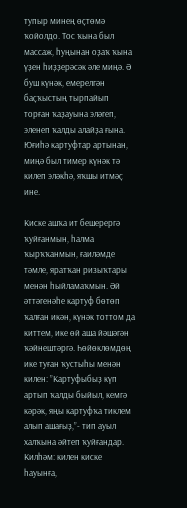тупыр минең өҫтөмә ҡойолдо. Тос ҡына был массаж, һуңынан оҙаҡ ҡына үҙен һиҙҙерәсәк әле миңә. Ә буш күнәк, емерелгән баҫҡыстың тырпайып торған ҡаҙауына эләгеп, эленеп ҡалды алайҙа ғына. Юғиһә картуфтар артынан, миңә был тимер күнәк тә килеп эләкһә, яҡшы итмәҫ ине.

Киске ашҡа ит бешерергә ҡуйғанмын, һалма ҡырҡҡанмын, ғаиләмде тәмле, яратҡан ризыҡтары менән һыйламаҡмын. Әй әттәгенәһе картуф бөтөп ҡалған икән, күнәк тоттом да киттем, ике өй аша йәшәгән ҡәйнештәргә. Һөйөклөмдөң ике туған ҡустыһы менән килен: ”Картуфыбыҙ күп артып ҡалды быйыл, кемгә кәрәк, яңы картуфҡа тиклем алып ашағыҙ,”- тип ауыл халҡына әйтеп ҡуйғандар. Килһәм: килен киске һауынға,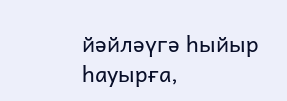йәйләүгә һыйыр һауырға,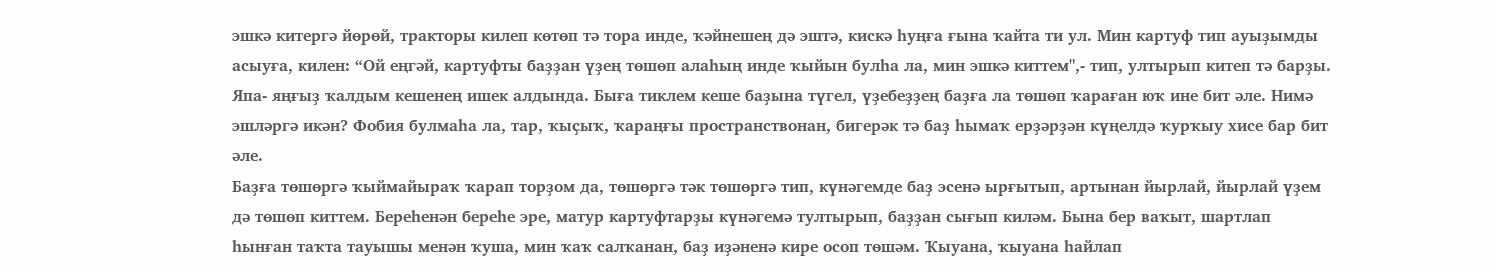эшкә китергә йөрөй, тракторы килеп көтөп тә тора инде, ҡәйнешең дә эштә, кискә һуңға ғына ҡайта ти ул. Мин картуф тип ауыҙымды асыуға, килен: “Ой еңгәй, картуфты баҙҙан үҙең төшөп алаһың инде ҡыйын булһа ла, мин эшкә киттем",- тип, ултырып китеп тә барҙы. Япа- яңғыҙ ҡалдым кешенең ишек алдында. Быға тиклем кеше баҙына түгел, үҙебеҙҙең баҙға ла төшөп ҡараған юҡ ине бит әле. Нимә эшләргә икән? Фобия булмаһа ла, тар, ҡыҫыҡ, ҡараңғы пространствонан, бигерәк тә баҙ һымаҡ ерҙәрҙән күңелдә ҡурҡыу хисе бар бит әле.
Баҙға төшөргә ҡыймайыраҡ ҡарап торҙом да, төшөргә тәк төшөргә тип, күнәгемде баҙ эсенә ырғытып, артынан йырлай, йырлай үҙем дә төшөп киттем. Береһенән береһе эре, матур картуфтарҙы күнәгемә тултырып, баҙҙан сығып киләм. Бына бер ваҡыт, шартлап һынған таҡта тауышы менән ҡуша, мин ҡаҡ салҡанан, баҙ иҙәненә кире осоп төшәм. Ҡыуана, ҡыуана һайлап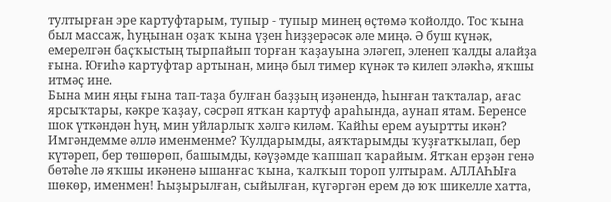тултырған эре картуфтарым, тупыр - тупыр минең өҫтөмә ҡойолдо. Тос ҡына был массаж, һуңынан оҙаҡ ҡына үҙен һиҙҙерәсәк әле миңә. Ә буш күнәк, емерелгән баҫҡыстың тырпайып торған ҡаҙауына эләгеп, эленеп ҡалды алайҙа ғына. Юғиһә картуфтар артынан, миңә был тимер күнәк тә килеп эләкһә, яҡшы итмәҫ ине.
Бына мин яңы ғына тап-таҙа булған баҙҙың иҙәнендә, һынған таҡталар, ағас ярсыҡтары, кәкре ҡаҙау, сәсрәп ятҡан картуф араһында, аунап ятам. Беренсе шок үткәндән һуң, мин уйларлыҡ хәлгә киләм. Ҡайһы ерем ауыртты икән? Имгәндемме әллә именменме? Ҡулдарымды, аяҡтарымды ҡуҙғатҡылап, бер күтәреп, бер төшөрөп, башымды, кәүҙәмде ҡапшап ҡарайым. Ятҡан ерҙән генә бөтәһе лә яҡшы икәненә ышанғас ҡына, ҡалҡып тороп ултырам. АЛЛАҺЫға шөкөр, именмен! Һыҙырылған, сыйылған, күгәргән ерем дә юҡ шикелле хатта,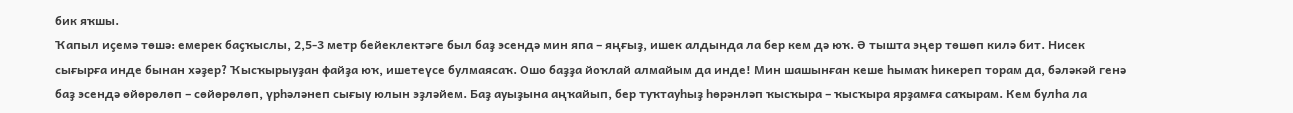бик яҡшы.
Ҡапыл иҫемә төшә: емерек баҫҡыслы, 2,5-3 метр бейеклектәге был баҙ эсендә мин япа – яңғыҙ, ишек алдында ла бер кем дә юҡ. Ә тышта эңер төшөп килә бит. Нисек сығырға инде бынан хәҙер? Ҡысҡырыуҙан файҙа юҡ, ишетеүсе булмаясаҡ. Ошо баҙҙа йоҡлай алмайым да инде! Мин шашынған кеше һымаҡ һикереп торам да, бәләкәй генә баҙ эсендә өйөрөлөп – сөйөрөлөп, үрһәләнеп сығыу юлын эҙләйем. Баҙ ауыҙына аңҡайып, бер туҡтауһыҙ һөрәнләп ҡысҡыра – ҡысҡыра ярҙамға саҡырам. Кем булһа ла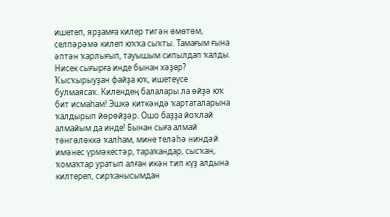ишетеп, ярҙамға килер тигән өмөтөм, селпәрәмә килеп юҡҡа сыҡты. Тамағым ғына әптән ҡарлығып, тауышым сипылдап ҡалды. Нисек сығырға инде бынан хәҙер? Ҡысҡырыуҙан файҙа юҡ, ишетеүсе булмаясаҡ. Килендең балалары ла өйҙә юҡ бит исмаһам! Эшкә киткәндә ҡартаталарына ҡалдырып йөрөйҙәр. Ошо баҙҙа йоҡлай алмайым да инде! Бынан сыға алмай төнгөлөккә ҡалһам, мине теләһә ниндәй имәнес үрмәкестәр, тараҡандар, сысҡан, ҡомаҡтар уратып алған икән тип күҙ алдына килтереп, сирҡанысымдан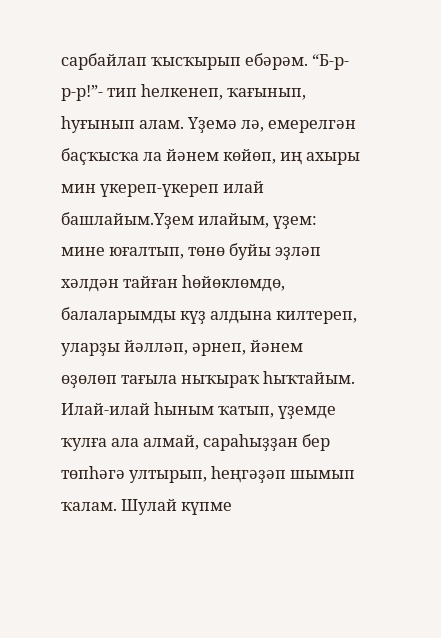сарбайлап ҡысҡырып ебәрәм. “Б-р-р-р!”- тип һелкенеп, ҡағынып, һуғынып алам. Үҙемә лә, емерелгән баҫҡысҡа ла йәнем көйөп, иң ахыры мин үкереп-үкереп илай башлайым.Үҙем илайым, үҙем: мине юғалтып, төнө буйы эҙләп хәлдән тайған һөйөклөмдө, балаларымды күҙ алдына килтереп, уларҙы йәлләп, әрнеп, йәнем өҙөлөп тағыла ныҡыраҡ һыҡтайым. Илай-илай һыным ҡатып, үҙемде ҡулға ала алмай, сараһыҙҙан бер төпһәгә ултырып, һеңгәҙәп шымып ҡалам. Шулай күпме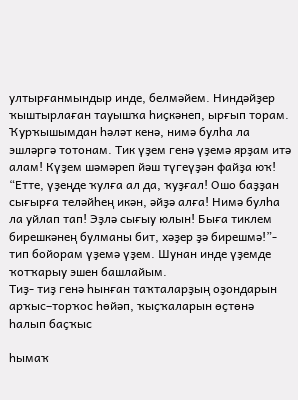ултырғанмындыр инде, белмәйем. Ниндәйҙер ҡыштырлаған тауышҡа һиҫкәнеп, ырғып торам. Ҡурҡышымдан һәләт кенә, нимә булһа ла эшләргә тотонам. Тик үҙем генә үҙемә ярҙам итә алам! Күҙем шәмәреп йәш түгеүҙән файҙа юҡ! “Етте, үҙеңде ҡулға ал да, ҡуҙғал! Ошо баҙҙан сығырға теләйһең икән, әйҙә алға! Нимә булһа ла уйлап тап! Эҙлә сығыу юлын! Быға тиклем бирешкәнең булманы бит, хәҙер ҙә бирешмә!”- тип бойорам үҙемә үҙем. Шунан инде үҙемде ҡотҡарыу эшен башлайым.
Тиҙ- тиҙ генә һынған таҡталарҙың оҙондарын арҡыс–торҡос һөйәп, ҡыҫҡаларын өҫтөнә һалып баҫҡыс

һымаҡ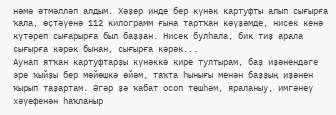нәмә әтмәлләп алдым. Хәҙер инде бер күнәк картуфты алып сығырға ҡала, өҫтәүенә 112 килограмм ғына тартҡан кәүҙәмде, нисек кенә күтәреп сығарырға был баҙҙан. Нисек булһала, бик тиҙ арала сығырға кәрәк бынан, сығырға кәрәк...
Аунап ятҡан картуфтарҙы күнәккә кире тултырам, баҙ иҙәнендәге эре ҡыйҙы бер мөйөшкә өйәм, таҡта һынығы менән баҙҙың иҙәнен ҡырып таҙартам. Әгәр ҙә ҡабат осоп төшһәм, яраланыу, имгәнеү хәүефенән һаҡланыр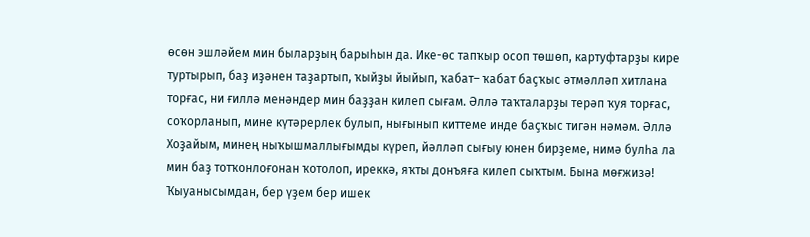өсөн эшләйем мин быларҙың барыһын да. Ике-өс тапҡыр осоп төшөп, картуфтарҙы кире туртырып, баҙ иҙәнен таҙартып, ҡыйҙы йыйып, ҡабат– ҡабат баҫҡыс әтмәлләп хитлана торғас, ни ғиллә менәндер мин баҙҙан килеп сығам. Әллә таҡталарҙы терәп ҡуя торғас, соҡорланып, мине күтәрерлек булып, нығынып киттеме инде баҫҡыс тигән нәмәм. Әллә Хоҙайым, минең ныҡышмаллығымды күреп, йәлләп сығыу юнен бирҙеме, нимә булһа ла мин баҙ тотҡонлоғонан ҡотолоп, иреккә, яҡты донъяға килеп сыҡтым. Бына мөғжизә! Ҡыуанысымдан, бер үҙем бер ишек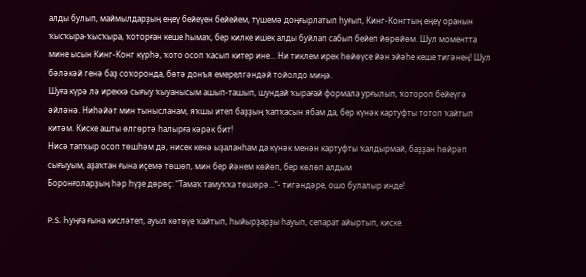алды булып, маймылдарҙың еңеү бейеүен бейейем, түшемә доңғырлатып һуғып, Кинг-Конгтың еңеү оранын ҡысҡыра-ҡысҡыра, ҡоторған кеше һымаҡ, бер килке ишек алды буйлап сабып бейеп йөрөйөм. Шул моментта мине ысын Кинг-Конг күрһә, ҡото осоп ҡасып китер ине... Ни тиклем ирек һөйөүсе йән эйәһе кеше тигәнең! Шул бәләкәй генә баҙ соҡоронда, бөтә донъя емерелгәндәй тойолдо миңә.
Шуға күрә лә иреккә сығыу ҡыуанысым ашып-ташып, шундай ҡырағай формала урғылып, ҡотороп бейеүгә әйләнә. Ниһәйәт мин тынысланам, яҡшы итеп баҙҙың ҡапҡасын ябам да, бер күнәк картуфты тотоп ҡайтып китәм. Киске ашты өлгөртә һалырға кәрәк бит!
Нисә тапҡыр осоп төшһәм дә, нисек кенә ыҙаланһам да күнәк менән картуфты ҡалдырмай, баҙҙан һөйрәп сығыуым, аҙаҡтан ғына иҫемә төшөп, мин бер йәнем көйөп, бер көлөп алдым
Боронғоларҙың һәр һүҙе дөрөҫ: “Тамаҡ тамуҡҡа төшөрә...”- тигәндәре, ошо булалыр инде!

P.S. Һуңға ғына кисләтеп, ауыл көтөүе ҡайтып, һыйырҙарҙы һауып, сепарат айыртып, киске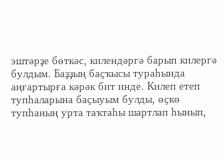эштәрҙе бөткәс, килендәргә барып килергә булдым. Баҙҙың баҫҡысы тураһында аңғартырға кәрәк бит инде. Килеп етеп тупһаларына баҫыуым булды, өҫкө тупһаның урта таҡтаһы шартлап һынып,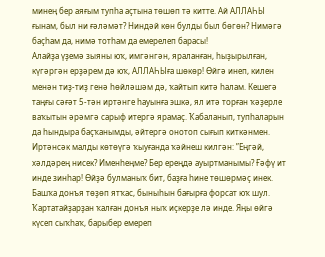минең бер аяғым тупһа аҫтына төшөп тә китте. Ай АЛЛАҺЫ ғынам, был ни ғәләмәт? Ниндәй көн булды был бөгөн? Нимәгә баҫһам да, нимә тотһам да емерелеп барасы!
Алайҙа үҙемә зыяны юҡ, имгәнгән, яраланған, һыҙырылған, күгәргән ерҙәрем дә юҡ, АЛЛАҺЫға шөкөр! Өйгә инеп, килен менән тиҙ-тиҙ генә һөйләшәм дә, ҡайтып китә һалам. Кешегә таңғы сәғәт 5-тән иртәнге һауынға эшкә, ял итә торған ҡәҙерле ваҡытын әрәмгә сарыф итергә ярамаҫ. Ҡабаланып, тупһаларын да һындыра баҫҡанымды, әйтергә онотоп сығып киткәнмен.
Иртәнсәк малды көтөүгә ҡыуғанда ҡәйнеш килгән: ”Еңгәй, хәлдәрең нисек? Именһеңме? Бер ереңдә ауыртманымы? Ғәфү ит инде зинһар! Өйҙә булманыҡ бит, баҙға һине төшөрмәҫ инек. Башҡа донъя төҙөп ятҡас, быныһын бағырға форсат юҡ шул. Ҡартатайҙарҙан ҡалған донъя ныҡ иҫкерҙе лә инде. Яңы өйгә күсеп сыҡһаҡ, барыбер емереп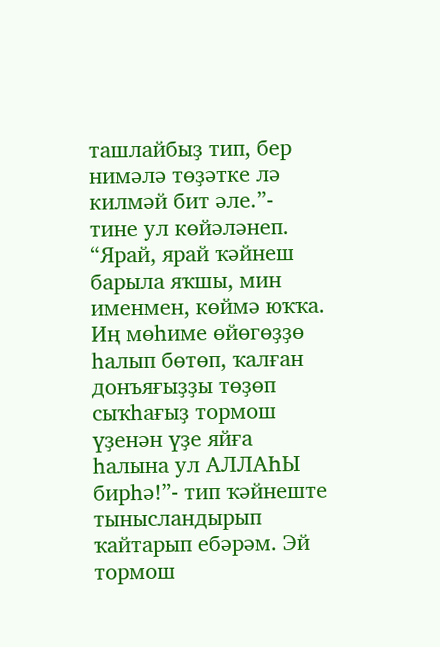ташлайбыҙ тип, бер нимәлә төҙәтке лә килмәй бит әле.”- тине ул көйәләнеп. “Ярай, ярай ҡәйнеш барыла яҡшы, мин именмен, көймә юҡҡа. Иң мөһиме өйөгөҙҙө һалып бөтөп, ҡалған донъяғыҙҙы төҙөп сыҡһағыҙ тормош үҙенән үҙе яйға һалына ул АЛЛАҺЫ бирһә!”- тип ҡәйнеште тынысландырып ҡайтарып ебәрәм. Эй тормош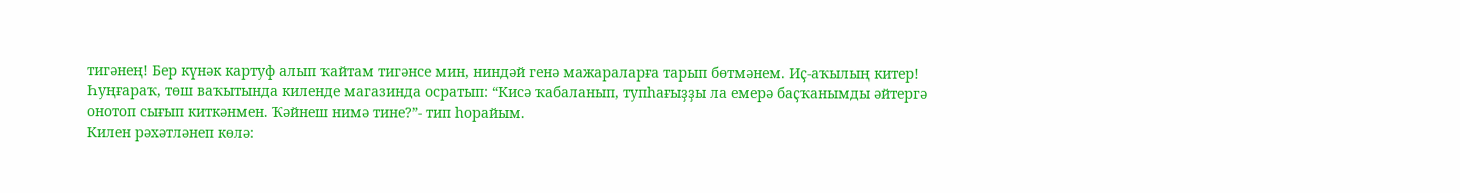тигәнең! Бер күнәк картуф алып ҡайтам тигәнсе мин, ниндәй генә мажараларға тарып бөтмәнем. Иҫ-аҡылың китер!
Һуңғараҡ, төш ваҡытында киленде магазинда осратып: “Кисә ҡабаланып, тупһағыҙҙы ла емерә баҫҡанымды әйтергә онотоп сығып киткәнмен. Ҡәйнеш нимә тине?”- тип һорайым.
Килен рәхәтләнеп көлә: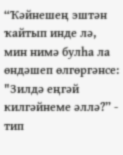“Ҡәйнешең эштән ҡайтып инде лә, мин нимә булһа ла өндәшеп өлгөргәнсе: "Зилдә еңгәй килгәйнеме әллә?” - тип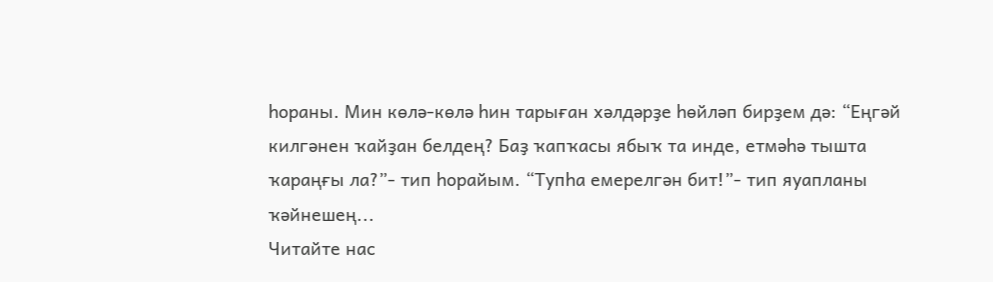һораны. Мин көлә-көлә һин тарыған хәлдәрҙе һөйләп бирҙем дә: “Еңгәй килгәнен ҡайҙан белдең? Баҙ ҡапҡасы ябыҡ та инде, етмәһә тышта ҡараңғы ла?”- тип һорайым. “Тупһа емерелгән бит!”- тип яуапланы ҡәйнешең...
Читайте нас